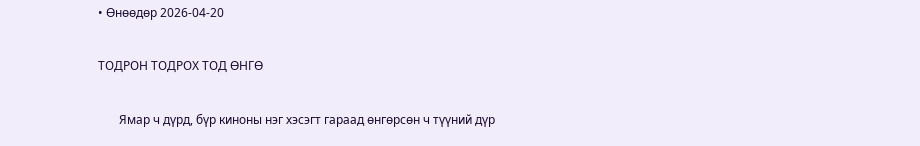• Өнөөдөр 2026-04-20

ТОДРОН ТОДРОХ ТОД ӨНГӨ

       Ямар ч дүрд, бүр киноны нэг хэсэгт гараад өнгөрсөн ч түүний дүр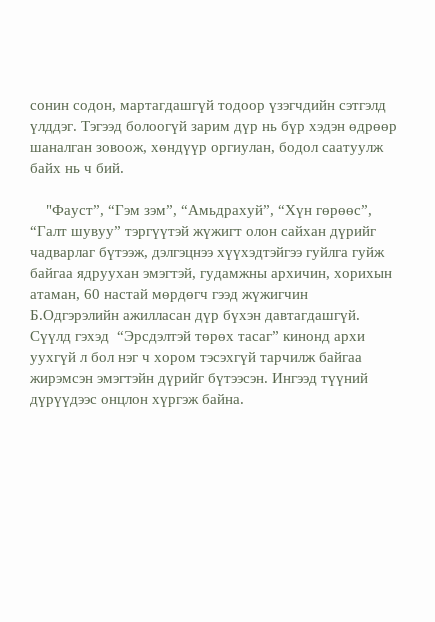сонин содон, мартагдашгүй тодоор үзэгчдийн сэтгэлд үлддэг. Тэгээд болоогүй зарим дүр нь бүр хэдэн өдрөөр шаналган зовоож, хөндүүр оргиулан, бодол саатуулж байх нь ч бий.

    "Фауст”, “Гэм зэм”, “Амьдрахуй”, “Хүн гөрөөс”, “Галт шувуу” тэргүүтэй жүжигт олон сайхан дүрийг чадварлаг бүтээж, дэлгэцнээ хүүхэдтэйгээ гуйлга гуйж байгаа ядруухан эмэгтэй, гудамжны архичин, хорихын атаман, 60 настай мөрдөгч гээд жүжигчин Б.Одгэрэлийн ажилласан дүр бүхэн давтагдашгүй. Сүүлд гэхэд  “Эрсдэлтэй төрөх тасаг” кинонд архи уухгүй л бол нэг ч хором тэсэхгүй тарчилж байгаа жирэмсэн эмэгтэйн дүрийг бүтээсэн. Ингээд түүний дүрүүдээс онцлон хүргэж байна.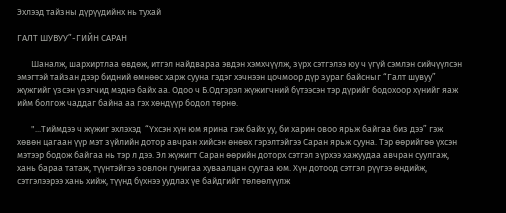Эхлээд тайзны дүрүүдийнх нь тухай

ГАЛТ ШУВУУ”-ГИЙН САРАН

       Шаналж, шархиртлаа өвдөж, итгэл найдвараа эвдэн хэмхчүүлж, зүрх сэтгэлээ юу ч үгүй сэмлэн сийчүүлсэн эмэгтэй тайзан дээр бидний өмнөөс харж сууна гэдэг хэчнээн цочмоор дүр зураг байсныг “Галт шувуу” жүжгийг үзсэн үзэгчид мэднэ байх аа. Одоо ч Б.Одгэрэл жүжигчний бүтээсэн тэр дүрийг бодохоор хүнийг яаж ийм болгож чаддаг байна аа гэх хөндүүр бодол төрнө.

       "...Тиймдээ ч жүжиг эхлэхэд  “Үхсэн хүн юм ярина гэж байх уу, би харин овоо ярьж байгаа биз дээ” гэж хөвөн цагаан үүр мэт зүйлийн дотор авчран хийсэн өнөөх гэрэлтэйгээ Саран ярьж сууна. Тэр өөрийгөө үхсэн мэтээр бодож байгаа нь тэр л дээ. Эл жүжигт Саран өөрийн доторх сэтгэл зүрхээ хажуудаа авчран суулгаж, хань бараа татаж, түүнтэйгээ зовлон гунигаа хуваалцан суугаа юм. Хүн дотоод сэтгэл рүүгээ өндийж, сэтгэлээрээ хань хийж, түүнд бүхнээ уудлах үе байдгийг төлөөлүүлж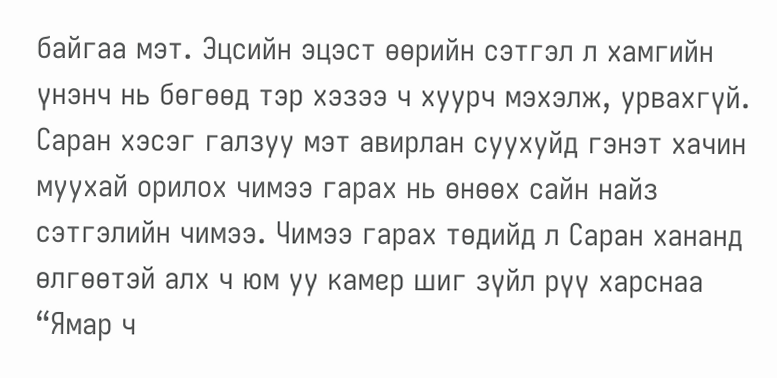байгаа мэт. Эцсийн эцэст өөрийн сэтгэл л хамгийн үнэнч нь бөгөөд тэр хэзээ ч хуурч мэхэлж, урвахгүй. Саран хэсэг галзуу мэт авирлан суухуйд гэнэт хачин муухай орилох чимээ гарах нь өнөөх сайн найз сэтгэлийн чимээ. Чимээ гарах төдийд л Саран хананд өлгөөтэй алх ч юм уу камер шиг зүйл рүү харснаа “Ямар ч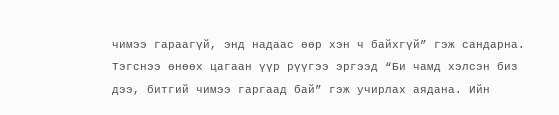чимээ гараагүй, энд надаас өөр хэн ч байхгүй” гэж сандарна. Тэгснээ өнөөх цагаан үүр рүүгээ эргээд “Би чамд хэлсэн биз дээ, битгий чимээ гаргаад бай” гэж учирлах аядана. Ийн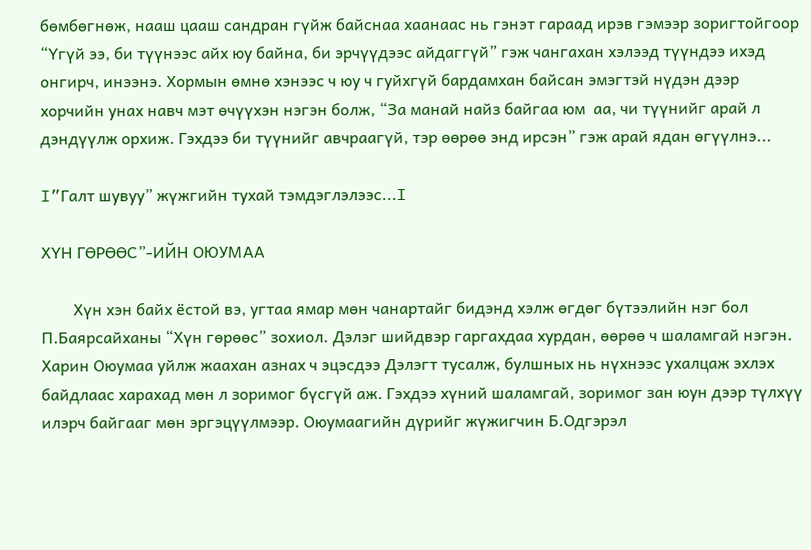бөмбөгнөж, нааш цааш сандран гүйж байснаа хаанаас нь гэнэт гараад ирэв гэмээр зоригтойгоор “Үгүй ээ, би түүнээс айх юу байна, би эрчүүдээс айдаггүй” гэж чангахан хэлээд түүндээ ихэд онгирч, инээнэ. Хормын өмнө хэнээс ч юу ч гуйхгүй бардамхан байсан эмэгтэй нүдэн дээр хорчийн унах навч мэт өчүүхэн нэгэн болж, “За манай найз байгаа юм  аа, чи түүнийг арай л дэндүүлж орхиж. Гэхдээ би түүнийг авчраагүй, тэр өөрөө энд ирсэн” гэж арай ядан өгүүлнэ...

I”Галт шувуу” жүжгийн тухай тэмдэглэлээс...I

ХҮН ГӨРӨӨС”-ИЙН ОЮУМАА

        Хүн хэн байх ёстой вэ, угтаа ямар мөн чанартайг бидэнд хэлж өгдөг бүтээлийн нэг бол П.Баярсайханы “Хүн гөрөөс” зохиол. Дэлэг шийдвэр гаргахдаа хурдан, өөрөө ч шаламгай нэгэн. Харин Оюумаа уйлж жаахан азнах ч эцэсдээ Дэлэгт тусалж, булшных нь нүхнээс ухалцаж эхлэх байдлаас харахад мөн л зоримог бүсгүй аж. Гэхдээ хүний шаламгай, зоримог зан юун дээр түлхүү илэрч байгааг мөн эргэцүүлмээр. Оюумаагийн дүрийг жүжигчин Б.Одгэрэл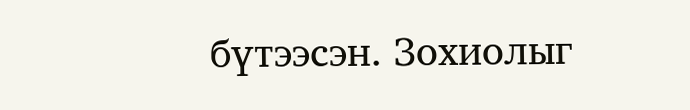бүтээсэн. Зохиолыг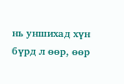нь уншихад хүн бүрд л өөр, өөр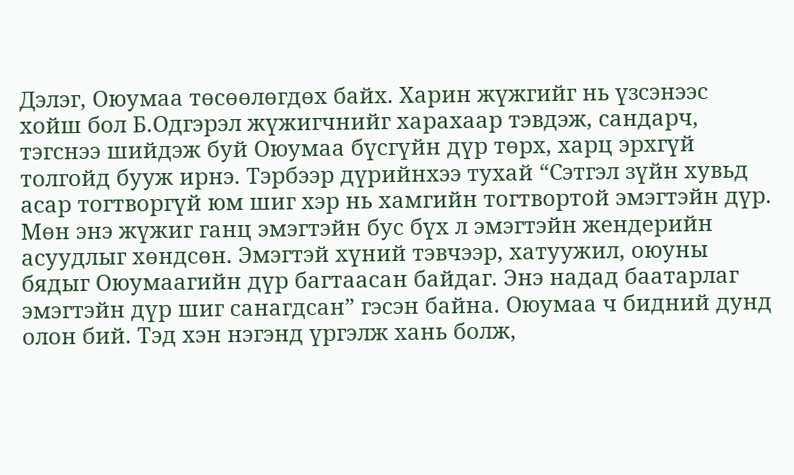Дэлэг, Оюумаа төсөөлөгдөх байх. Харин жүжгийг нь үзсэнээс хойш бол Б.Одгэрэл жүжигчнийг харахаар тэвдэж, сандарч, тэгснээ шийдэж буй Оюумаа бүсгүйн дүр төрх, харц эрхгүй толгойд бууж ирнэ. Тэрбээр дүрийнхээ тухай “Сэтгэл зүйн хувьд асар тогтворгүй юм шиг хэр нь хамгийн тогтвортой эмэгтэйн дүр. Мөн энэ жүжиг ганц эмэгтэйн бус бүх л эмэгтэйн жендерийн асуудлыг хөндсөн. Эмэгтэй хүний тэвчээр, хатуужил, оюуны бядыг Оюумаагийн дүр багтаасан байдаг. Энэ надад баатарлаг эмэгтэйн дүр шиг санагдсан” гэсэн байна. Оюумаа ч бидний дунд олон бий. Тэд хэн нэгэнд үргэлж хань болж,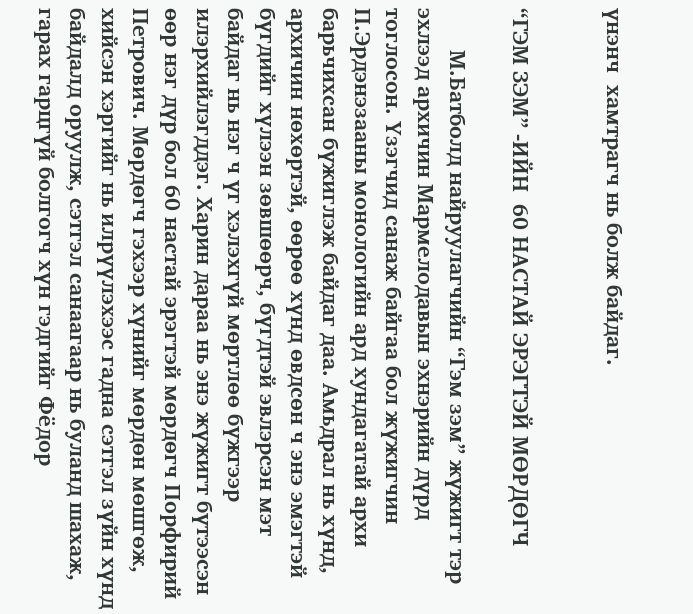үнэнч  хамтрагч нь болж байдаг.


“ГЭМ ЗЭМ” -ИЙН  60 НАСТАЙ ЭРЭГТЭЙ МӨРДӨГЧ

       М.Батболд найруулагчийн “Гэм зэм” жүжигт тэр эхлээд архичин Мармелодавын эхнэрийн дүрд тоглосон. Үзэгчид санаж байгаа бол жүжигчин П.Эрдэнэзааны монологийн ард хундагатай архи барьчихсан бүжиглэж байдаг даа. Амьдрал нь хүнд, архичин нөхөртэй, өөрөө хүнд өвдсөн ч энэ эмэгтэй бүгдийг хүлээн зөвшөөрч, бүгдтэй эвлэрсэн мэт байдаг нь нэг ч үг хэлэхгүй мөртлөө бүжгээр илэрхийлэгддэг. Харин дараа нь энэ жүжигт бүтээсэн өөр нэг дүр бол 60 настай эрэгтэй мөрдөгч Порфирий Петрович. Мөрдөгч гэхээр хүнийг мөрдөн мөшгөж, хийсэн хэргийг нь илрүүлэхээс гадна сэтгэл зүйн хүнд байдалд оруулж, сэтгэл санаагаар нь буланд шахаж, гарах гарцгүй болгогч хүн гэдгийг Фёдор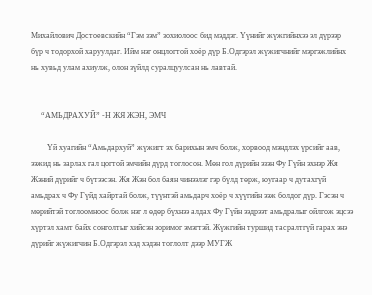Михайлович Достоевскийн “Гэм зэм” зохиолоос бид мэддэг. Үүнийг жүжгийнхээ эл дүрээр бүр ч тодорхой харуулдаг. Ийм нэг онцлогтой хоёр дүр Б.Одгэрэл жүжигчнийг мэргэжлийнх нь хувьд улам ахиулж, олон зүйлд суралцуулсан нь лавтай.


     “АМЬДРАХУЙ” -Н ЖЯ ЖЭН, ЭМЧ

        Үй хуагийн “Амьдархуй” жүжигт эх барихын эмч болж, хорвоод мэндлэх үрсийг аав, ээжид нь зарлах гал цогтой эмчийн дүрд тоглосон. Мөн гол дүрийн эзэн Фу Гүйн эхнэр Жя Жэний дүрийг ч бүтээсэн. Жя Жэн бол баян чинээлэг гэр бүлд төрж, юугаар ч дутахгүй амьдрах ч Фу Гүйд хайртай болж, түүнтэй амьдарч хоёр ч хүүгийн ээж болдог дүр. Гэсэн ч мөрийтэй тоглоомноос болж нэг л өдөр бүхнээ алдах Фу Гүйн ээдрээт амьдралыг ойлгож эцсээ хүртэл хамт байх сонголтыг хийсэн зоримог эмэгтэй. Жүжгийн туршид тасралтгүй гарах энэ дүрийг жүжигчин Б.Одгэрэл хэд хэдэн тоглолт дээр МУГЖ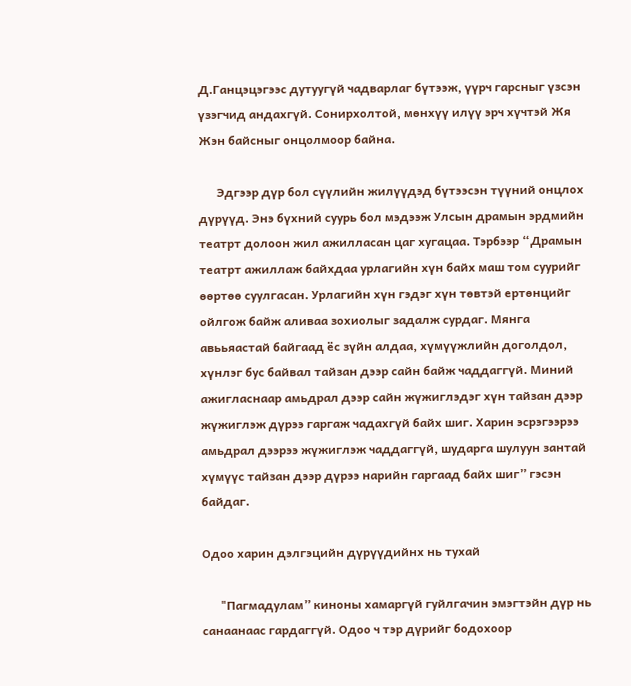Д.Ганцэцэгээс дутуугүй чадварлаг бүтээж, үүрч гарсныг үзсэн үзэгчид андахгүй. Сонирхолтой, мөнхүү илүү эрч хүчтэй Жя Жэн байсныг онцолмоор байна.

      Эдгээр дүр бол сүүлийн жилүүдэд бүтээсэн түүний онцлох дүрүүд. Энэ бүхний суурь бол мэдээж Улсын драмын эрдмийн театрт долоон жил ажилласан цаг хугацаа. Тэрбээр “Драмын театрт ажиллаж байхдаа урлагийн хүн байх маш том суурийг өөртөө суулгасан. Урлагийн хүн гэдэг хүн төвтэй ертөнцийг ойлгож байж аливаа зохиолыг задалж сурдаг. Мянга авььяастай байгаад ёс зүйн алдаа, хүмүүжлийн доголдол, хүнлэг бус байвал тайзан дээр сайн байж чаддаггүй. Миний ажигласнаар амьдрал дээр сайн жүжиглэдэг хүн тайзан дээр жүжиглэж дүрээ гаргаж чадахгүй байх шиг. Харин эсрэгээрээ амьдрал дээрээ жүжиглэж чаддаггүй, шударга шулуун зантай хүмүүс тайзан дээр дүрээ нарийн гаргаад байх шиг” гэсэн байдаг.

Одоо харин дэлгэцийн дүрүүдийнх нь тухай

      "Пагмадулам” киноны хамаргүй гуйлгачин эмэгтэйн дүр нь санаанаас гардаггүй. Одоо ч тэр дүрийг бодохоор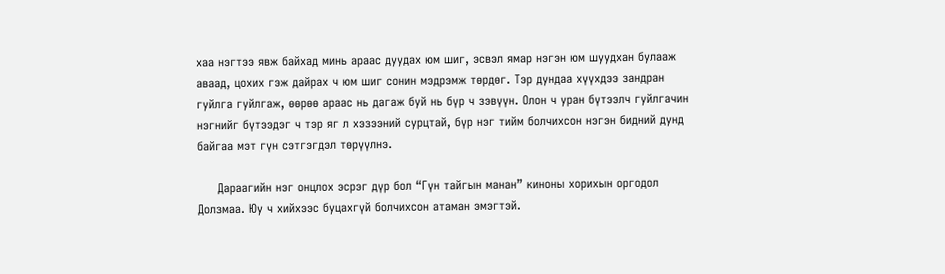хаа нэгтээ явж байхад минь араас дуудах юм шиг, эсвэл ямар нэгэн юм шуудхан булааж аваад, цохих гэж дайрах ч юм шиг сонин мэдрэмж төрдөг. Тэр дундаа хүүхдээ зандран гуйлга гуйлгаж, өөрөө араас нь дагаж буй нь бүр ч зэвүүн. Олон ч уран бүтээлч гуйлгачин нэгнийг бүтээдэг ч тэр яг л хэзээний сурцтай, бүр нэг тийм болчихсон нэгэн бидний дунд байгаа мэт гүн сэтгэгдэл төрүүлнэ.

     Дараагийн нэг онцлох эсрэг дүр бол “Гүн тайгын манан” киноны хорихын оргодол Долзмаа. Юу ч хийхээс буцахгүй болчихсон атаман эмэгтэй.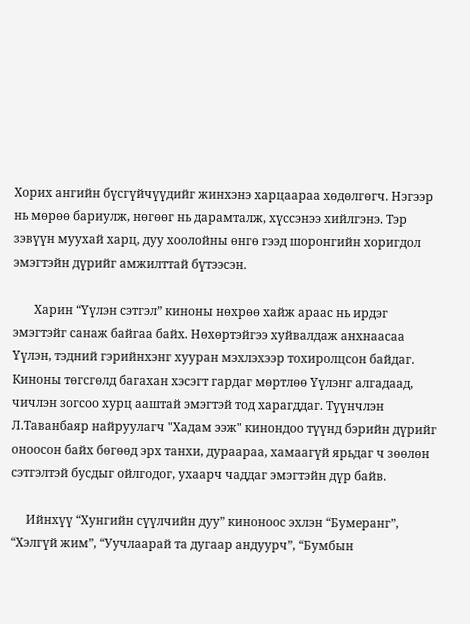Хорих ангийн бүсгүйчүүдийг жинхэнэ харцаараа хөдөлгөгч. Нэгээр нь мөрөө бариулж, нөгөөг нь дарамталж, хүссэнээ хийлгэнэ. Тэр зэвүүн муухай харц, дуу хоолойны өнгө гээд шоронгийн хоригдол эмэгтэйн дүрийг амжилттай бүтээсэн.

       Харин “Үүлэн сэтгэл” киноны нөхрөө хайж араас нь ирдэг эмэгтэйг санаж байгаа байх. Нөхөртэйгээ хуйвалдаж анхнаасаа Үүлэн, тэдний гэрийнхэнг хууран мэхлэхээр тохиролцсон байдаг. Киноны төгсгөлд багахан хэсэгт гардаг мөртлөө Үүлэнг алгадаад, чичлэн зогсоо хурц ааштай эмэгтэй тод харагддаг. Түүнчлэн Л.Таванбаяр найруулагч "Хадам ээж" кинондоо түүнд бэрийн дүрийг оноосон байх бөгөөд эрх танхи, дураараа, хамаагүй ярьдаг ч зөөлөн сэтгэлтэй бусдыг ойлгодог, ухаарч чаддаг эмэгтэйн дүр байв.

     Ийнхүү “Хунгийн сүүлчийн дуу” киноноос эхлэн “Бумеранг”, “Хэлгүй жим”, “Уучлаарай та дугаар андуурч”, “Бумбын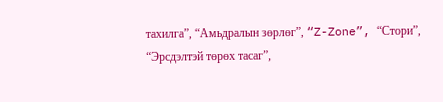тахилга”, “Амьдралын зөрлөг”, “Z-Zone”, “Стори”, “Эрсдэлтэй төрөх тасаг”,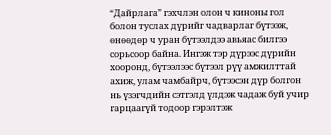“Дайрлага” гэхчлэн олон ч киноны гол болон туслах дүрийг чадварлаг бүтээж, өнөөдөр ч уран бүтээлдээ авьяас билгээ сорьсоор байна. Ингэж тэр дүрээс дүрийн хооронд, бүтээлээс бүтээл рүү амжилттай ахиж, улам чамбайрч, бүтээсэн дүр болгон нь үзэгчдийн сэтгэлд үлдэж чадаж буй учир гарцаагүй тодоор гэрэлтэж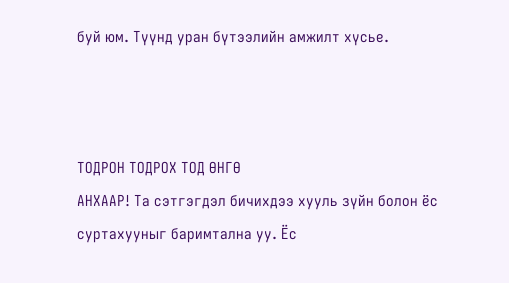буй юм. Түүнд уран бүтээлийн амжилт хүсье.



ТОДРОН ТОДРОХ ТОД ӨНГӨ
АНХААР! Та сэтгэгдэл бичихдээ хууль зүйн болон ёс суртахууныг баримтална уу. Ёс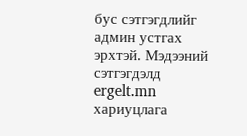бус сэтгэгдлийг админ устгах эрхтэй. Мэдээний сэтгэгдэлд ergelt.mn хариуцлага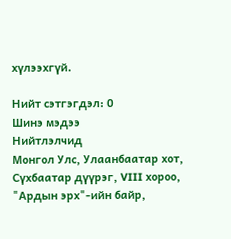хүлээхгүй.

Нийт сэтгэгдэл: 0
Шинэ мэдээ
Нийтлэлчид
Монгол Улс, Улаанбаатар хот, Сүхбаатар дүүрэг, VIII хороо, "Ардын эрх"-ийн байр,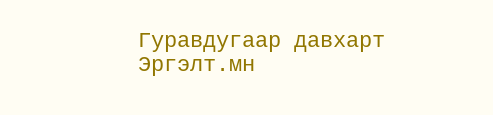Гуравдугаар давхарт Эргэлт.мн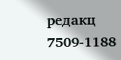редакц
7509-1188